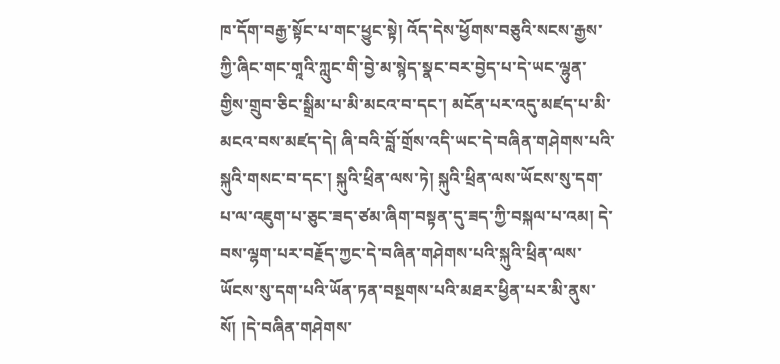ཁ་དོག་བརྒྱ་སྟོང་པ་གང་ཕྱུང་སྟེ། འོད་དེས་ཕྱོགས་བཅུའི་སངས་རྒྱས་ཀྱི་ཞིང་གང་གཱའི་ཀླུང་གི་བྱེ་མ་སྙེད་སྣང་བར་བྱེད་པ་དེ་ཡང་ལྷུན་གྱིས་གྲུབ་ཅིང་སྒྲིམ་པ་མི་མངའ་བ་དང་། མངོན་པར་འདུ་མཛད་པ་མི་མངའ་བས་མཛད་དེ། ཞི་བའི་བློ་གྲོས་འདི་ཡང་དེ་བཞིན་གཤེགས་པའི་སྐུའི་གསང་བ་དང་། སྐུའི་ཕྲིན་ལས་ཏེ། སྐུའི་ཕྲིན་ལས་ཡོངས་སུ་དག་པ་ལ་འཇུག་པ་ཅུང་ཟད་ཙམ་ཞིག་བསྟན་དུ་ཟད་ཀྱི་བསྐལ་པ་འམ། དེ་བས་ལྷག་པར་བརྗོད་ཀྱང་དེ་བཞིན་གཤེགས་པའི་སྐུའི་ཕྲིན་ལས་ཡོངས་སུ་དག་པའི་ཡོན་ཏན་བསྔགས་པའི་མཐར་ཕྱིན་པར་མི་ནུས་སོ། །དེ་བཞིན་གཤེགས་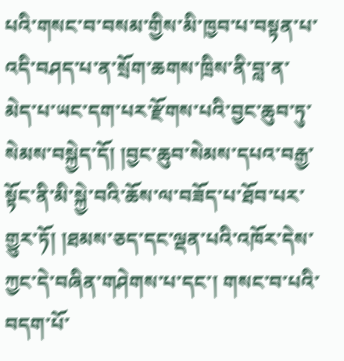པའི་གསང་བ་བསམ་གྱིས་མི་ཁྱབ་པ་བསྟན་པ་འདི་བཤད་པ་ན་སྲོག་ཆགས་ཁྲིས་ནི་བླ་ན་མེད་པ་ཡང་དག་པར་རྫོགས་པའི་བྱང་ཆུབ་ཏུ་སེམས་བསྐྱེད་དོ། །བྱང་ཆུབ་སེམས་དཔའ་བརྒྱ་སྟོང་ནི་མི་སྐྱེ་བའི་ཆོས་ལ་བཟོད་པ་ཐོབ་པར་གྱུར་ཏོ། །ཐམས་ཅད་དང་ལྡན་པའི་འཁོར་དེས་ཀྱང་དེ་བཞིན་གཤེགས་པ་དང་། གསང་བ་པའི་བདག་པོ་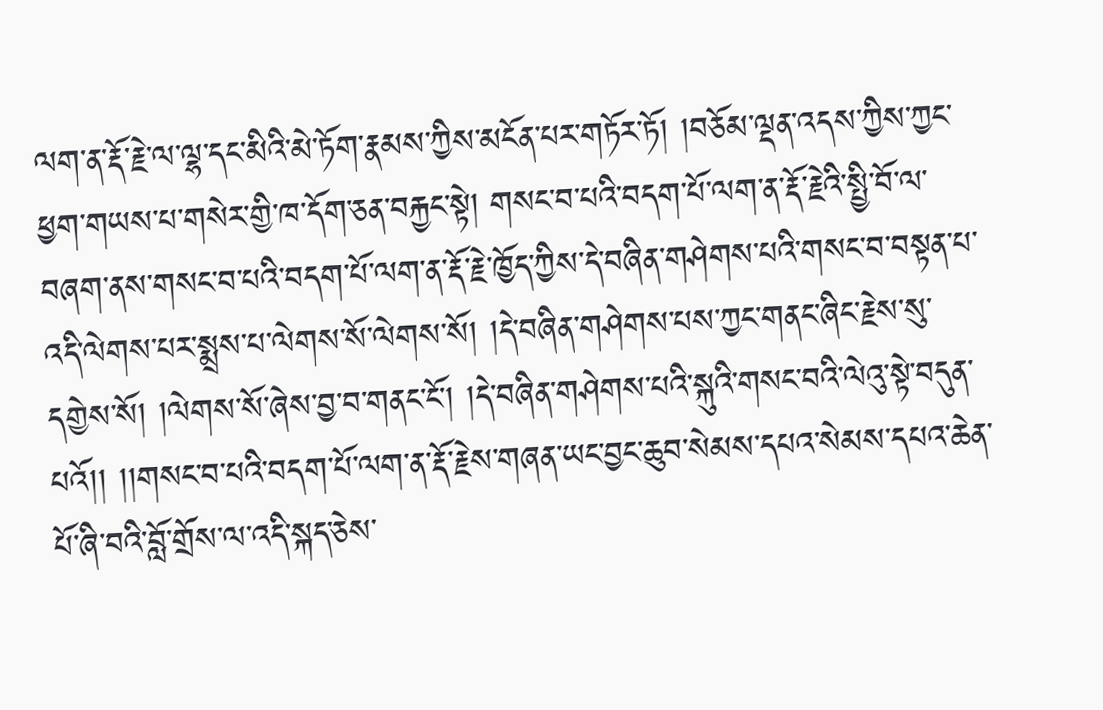ལག་ན་རྡོ་རྗེ་ལ་ལྷ་དང་མིའི་མེ་ཏོག་རྣམས་ཀྱིས་མངོན་པར་གཏོར་ཏོ། །བཅོམ་ལྡན་འདས་ཀྱིས་ཀྱང་ཕྱག་གཡས་པ་གསེར་གྱི་ཁ་དོག་ཅན་བརྐྱང་སྟེ། གསང་བ་པའི་བདག་པོ་ལག་ན་རྡོ་རྗེའི་སྤྱི་བོ་ལ་བཞག་ནས་གསང་བ་པའི་བདག་པོ་ལག་ན་རྡོ་རྗེ་ཁྱོད་ཀྱིས་དེ་བཞིན་གཤེགས་པའི་གསང་བ་བསྟན་པ་འདི་ལེགས་པར་སྨྲས་པ་ལེགས་སོ་ལེགས་སོ། །དེ་བཞིན་གཤེགས་པས་ཀྱང་གནང་ཞིང་རྗེས་སུ་དགྱེས་སོ། །ལེགས་སོ་ཞེས་བྱ་བ་གནང་ངོ་། །དེ་བཞིན་གཤེགས་པའི་སྐུའི་གསང་བའི་ལེའུ་སྟེ་བདུན་པའོ།། །།གསང་བ་པའི་བདག་པོ་ལག་ན་རྡོ་རྗེས་གཞན་ཡང་བྱང་ཆུབ་སེམས་དཔའ་སེམས་དཔའ་ཆེན་པོ་ཞི་བའི་བློ་གྲོས་ལ་འདི་སྐད་ཅེས་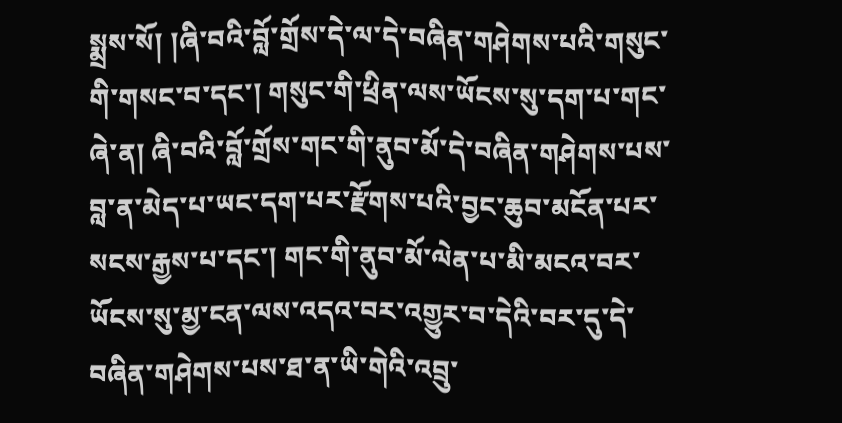སྨྲས་སོ། །ཞི་བའི་བློ་གྲོས་དེ་ལ་དེ་བཞིན་གཤེགས་པའི་གསུང་གི་གསང་བ་དང་། གསུང་གི་ཕྲིན་ལས་ཡོངས་སུ་དག་པ་གང་ཞེ་ན། ཞི་བའི་བློ་གྲོས་གང་གི་ནུབ་མོ་དེ་བཞིན་གཤེགས་པས་བླ་ན་མེད་པ་ཡང་དག་པར་རྫོགས་པའི་བྱང་ཆུབ་མངོན་པར་སངས་རྒྱས་པ་དང་། གང་གི་ནུབ་མོ་ལེན་པ་མི་མངའ་བར་ཡོངས་སུ་མྱ་ངན་ལས་འདའ་བར་འགྱུར་བ་དེའི་བར་དུ་དེ་བཞིན་གཤེགས་པས་ཐ་ན་ཡི་གེའི་འབྲུ་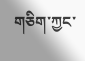གཅིག་ཀྱང་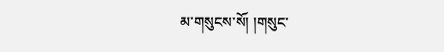མ་གསུངས་སོ། །གསུང་